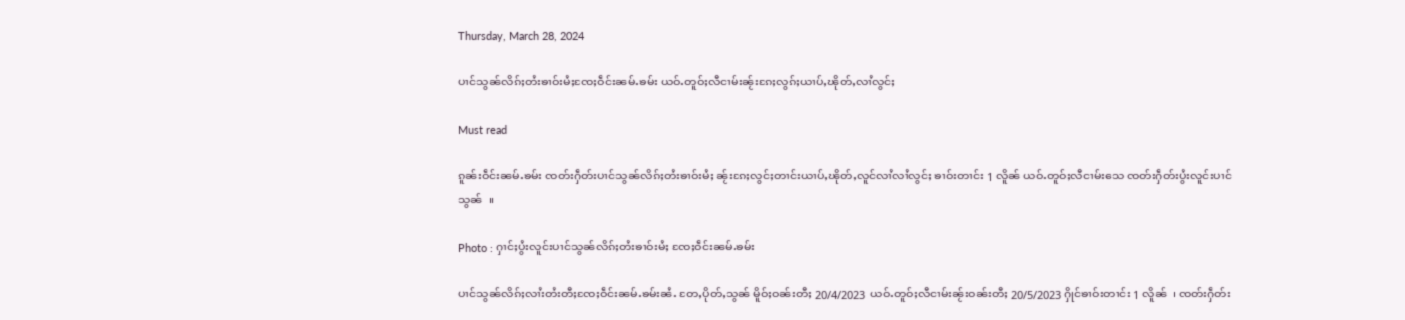Thursday, March 28, 2024

ပၢင်သွၼ်လိၵ်ႈတႆးၶၢဝ်းမႆႈၸႄႈဝဵင်းၼမ်ႉၶမ်း ယဝ်ႉတူဝ်ႈလီငၢမ်းၼႂ်းၵႄႈလွၵ်ႈယၢပ်ႇၽိုတ်ႇလၢႆလွင်ႈ

Must read

ၵူၼ်းဝဵင်းၼမ်ႉၶမ်း ၸတ်းႁဵတ်းပၢင်သွၼ်လိၵ်ႈတႆးၶၢဝ်းမႆႈ ၼႂ်းၵႄႈလွင်ႈတၢင်းယၢပ်ႇၽိုတ်ႇလူင်လၢႆလၢႆလွင်ႈ ၶၢဝ်းတၢင်း 1 လိူၼ် ယဝ်ႉတူဝ်ႈလီငၢမ်းသေ ၸတ်းႁဵတ်းပွႆးလူင်းပၢင်သွၼ်  ။

Photo : ႁၢင်ႈပွႆးလူင်းပၢင်သွၼ်လိၵ်ႈတႆးၶၢဝ်းမႆႈ ၸႄႈဝဵင်းၼမ်ႉၶမ်း

ပၢင်သွၼ်လိၵ်ႈလၢႆးတႆးတီႈၸႄႈဝဵင်းၼမ်ႉၶမ်းၼႆႉ တႄႇပိုတ်ႇသွၼ် မိူဝ်ႈဝၼ်းတီႈ 20/4/2023  ယဝ်ႉတူဝ်ႈလီငၢမ်းၼႂ်းဝၼ်းတီႈ 20/5/2023 ႁိုင်ၶၢဝ်းတၢင်း 1 လိူၼ်  ၊ ၸတ်းႁဵတ်း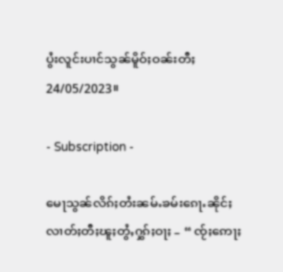ပွႆးလူင်းပၢင်သွၼ်မိူဝ်ႈဝၼ်းတီႈ 24/05/2023။

- Subscription -

မေႃသွၼ်လိၵ်ႈတႆးၼမ်ႉၶမ်းၵေႃႉၼိုင်ႈ လၢတ်ႈတီႈၽူႈတွႆႇႁွၵ်ႈဝႃႈ – “ ၸႂ်ႈဢေႃႈ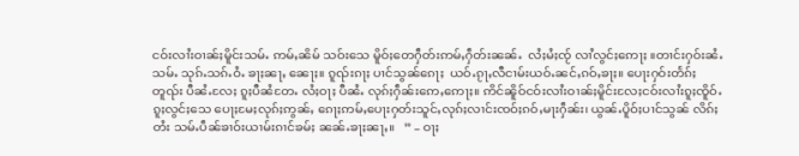ငဝ်းလၢႆးဝၢၼ်ႈမိူင်းသမ်ႉ ဢမ်ႇၼိမ် သဝ်းသေ မိူဝ်ႈတေႁဵတ်းဢမ်ႇႁဵတ်းၼၼ်ႉ  လႆႈမႆႈၸႂ် လၢႆလွင်ႈဢေႃႈ ။တၢင်းႁဝ်းၼႆႉသမ်ႉ သုၵ်ႉသၵ်ႉဝႆႉ ၶႃႈၼႃႇ ၼေႃႈ။ ၵူၺ်းၵႃႈ ပၢင်သွၼ်ၵေႃႈ  ယဝ်ႉၵႂႃႇလီငၢမ်းယဝ်ႉၼင်ႇၵဝ်ႇၶႃႈ။ ပေႃးႁဝ်းတႅၵ်ႈတူၺ်း ပီၼႆႉလႄႈ ၵူႈပီၼႆတႄႉ လႆႈဝႃႈ ပီၼႆႉ လုၵ်ႈႁဵၼ်းဢေႇဢေႃႈ။ ဢိင်ၼိူဝ်ငဝ်းလၢႆးဝၢၼ်ႈမိူင်းလႄႈငဝ်းလၢႆးၵူႈၸိူဝ်ႉၵူႈလွင်ႈသေ ပေႃႈမႄႈလုၵ်ႈဢွၼ်ႇ ၵေႃႈဢမ်ႇပေႃးႁတ်းသူင်ႇလုၵ်ႈလၢင်းၸဝ်ႈၵဝ်ႇမႃးႁဵၼ်း၊ ယွၼ်ႉပိူဝ်ႈပၢင်သွၼ် လိၵ်ႈတႆး သမ်ႉပဵၼ်ၶၢဝ်းယၢမ်းၵၢင်ၶမ်ႈ ၼၼ်ႉၶႃႈၼႃႇ။   ” – ဝႃႈ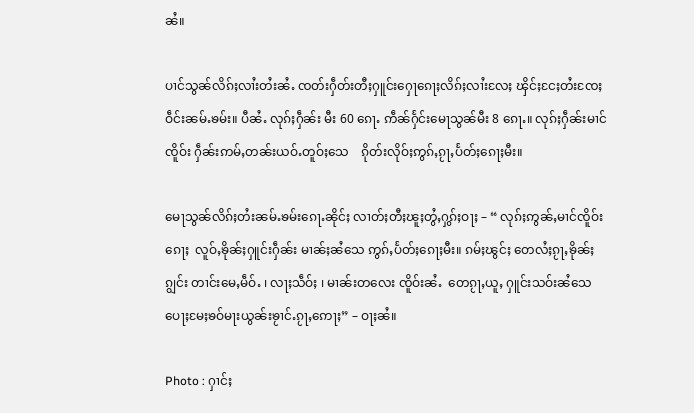ၼႆ။

ပၢင်သွၼ်လိၵ်ႈလၢႆးတႆးၼႆႉ ၸတ်းႁဵတ်းတီႈႁူင်းႁေႃၵေႃႈလိၵ်ႈလၢႆးလႄႈ ၾိင်ႈငႄႈတႆးၸႄႈဝဵင်းၼမ်ႉၶမ်း။ ပီၼႆႉ လုၵ်ႈႁဵၼ်း မီး 60 ၵေႃႉ ဢဵၼ်ႁႅင်းမေႃသွၼ်မီး 8 ၵေႃႉ။ လုၵ်ႈႁဵၼ်းမၢင်ၸိူဝ်း ႁဵၼ်းဢမ်ႇတၼ်းယဝ်ႉတူဝ်ႈသေ    ၵိုတ်းလိုဝ်ႈဢွၵ်ႇၵႂႃႇပႅတ်ႈၵေႃႈမီး။

မေႃသွၼ်လိၵ်ႈတႆးၼမ်ႉၶမ်းၵေႃႉၼိုင်ႈ လၢတ်ႈတီႈၽူႈတွႆႇႁွၵ်ႈဝႃႈ – “ လုၵ်ႈဢွၼ်ႇမၢင်ၸိူဝ်းၵေႃႈ  လူဝ်ႇၶိုၼ်ႈႁူင်းႁဵၼ်း မၢၼ်ႈၼႆသေ ဢွၵ်ႇပႅတ်ႈၵေႃႈမီး။ ၵမ်ႈၽွင်ႈ တေလႆႈၵႂႃႇၶိုၼ်ႈၵျွင်း တၢင်းမေႇမဵဝ်ႉ ၊ လႃႈသဵဝ်ႈ ၊ မၢၼ်းတလေး ၸိူဝ်းၼႆႉ  တေၵႂႃႇယူႇ ႁူင်းသဝ်းၼႆသေ  ပေႃႈမႄႈၶဝ်မႃးယွၼ်းၶႂၢင်ႉၵႂႃႇဢေႃႈ” – ဝႃႈၼႆ။

Photo : ႁၢင်ႈ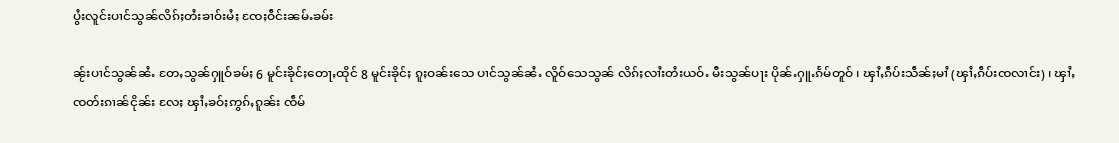ပွႆးလူင်းပၢင်သွၼ်လိၵ်ႈတႆးၶၢဝ်းမႆႈ ၸႄႈဝဵင်းၼမ်ႉၶမ်း

ၼႂ်းပၢင်သွၼ်ၼႆႉ တႄႇသွၼ်ႁူဝ်ၶမ်ႈ 6 မူင်းၶိုင်ႈတေႃႇထိုင် 8 မူင်းၶိုင်ႈ ၵူႈဝၼ်းသေ ပၢင်သွၼ်ၼႆႉ လိူဝ်သေသွၼ် လိၵ်ႈလၢႆးတႆးယဝ်ႉ မီးသွၼ်ပႃး ပိုၼ်ႉႁူႉၵႅမ်တူဝ် ၊ ၾၢႆႇၵဵပ်းသဵၼ်ႈမၢႆ (ၾၢႆႇၵဵပ်းၸလၢင်း) ၊ ၾၢႆႇၸတ်းၵၢၼ်ငိုၼ်း လႄႈ ၾၢႆႇၶဝ်ႈဢွၵ်ႇၵူၼ်း ၸဵမ်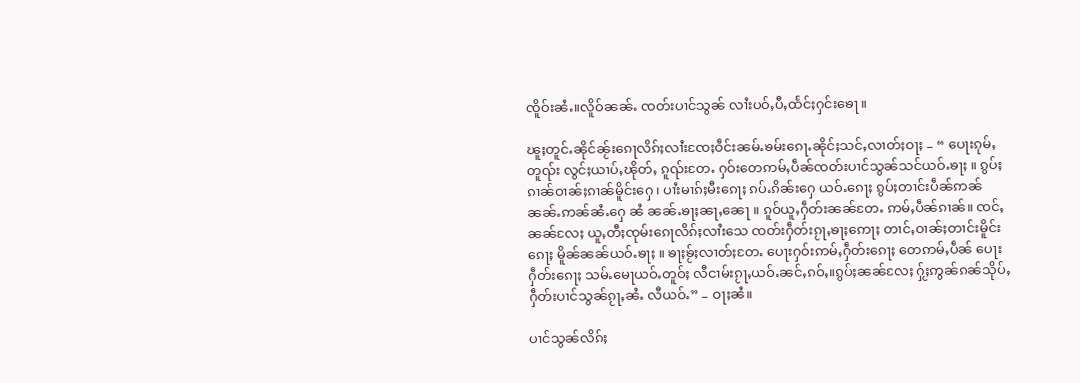ၸိူဝ်းၼႆႉ။လိူဝ်ၼၼ်ႉ ၸတ်းပၢင်သွၼ် လၢႆးပဝ်ႇပီႇထႅင်ႈႁင်းၶေႃ။

ၽူႈတူင်ႉၼိုင်ၼႂ်းၵေႃလိၵ်ႈလၢႆးၸႄႈဝဵင်းၼမ်ႉၶမ်းၵေႃႉၼိုင်ႈသင်ႇလၢတ်ႈဝႃႈ – “ ပေႃးၵုမ်ႇတူၺ်း လွင်ႈယၢပ်ႇၽိုတ်ႇ ၵူၺ်းတႄႉ ႁဝ်းတေဢမ်ႇပဵၼ်ၸတ်းပၢင်သွၼ်သင်ယဝ်ႉၶႃႈ ။ ၵွပ်ႈၵၢၼ်ဝၢၼ်ႈၵၢၼ်မိူင်းႁေ ၊ ပၢႆးမၢၵ်ႈမီးၵေႃႈ ၵပ်ႉၵိၼ်းႁေ ယဝ်ႉၵေႃႈ ၵွပ်ႈတၢင်းပဵၼ်ဢၼ်ၼၼ်ႉဢၼ်ၼႆႉႁေ ၼႆ ၼၼ်ႉၶႃႈၼႃႇၼေႃ ။ ၵူဝ်ယူႇႁဵတ်းၼၼ်တႄႉ ဢမ်ႇပဵၼ်ၵၢၼ်။ ၸင်ႇၼၼ်လႄႈ ယူႇတီႈၸုမ်းၵေႃလိၵ်ႈလၢႆးသေ ၸတ်းႁဵတ်းၵႂႃႇၶႃႈဢေႃႈ တၢင်ႇဝၢၼ်ႈတၢင်းမိူင်းၵေႃႈ မိူၼ်ၼၼ်ယဝ်ႉၶႃႈ ။ ၶႃႈၶႂ်ႈလၢတ်ႈတႄႉ ပေႃးႁဝ်းဢမ်ႇႁဵတ်းၵေႃႈ တေဢမ်ႇပဵၼ် ပေႃးႁဵတ်းၵေႃႈ သမ်ႉမေႃယဝ်ႉတူဝ်ႈ လီငၢမ်းၵႂႃႇယဝ်ႉၼင်ႇၵဝ်ႇ။ၵွပ်ႈၼၼ်လႄႈ ႁႂ်ႈဢွၼ်ၵၼ်သိုပ်ႇႁဵတ်းပၢင်သွၼ်ၵႂႃႇၼႆႉ လီယဝ်ႉ” – ဝႃႈၼႆ။

ပၢင်သွၼ်လိၵ်ႈ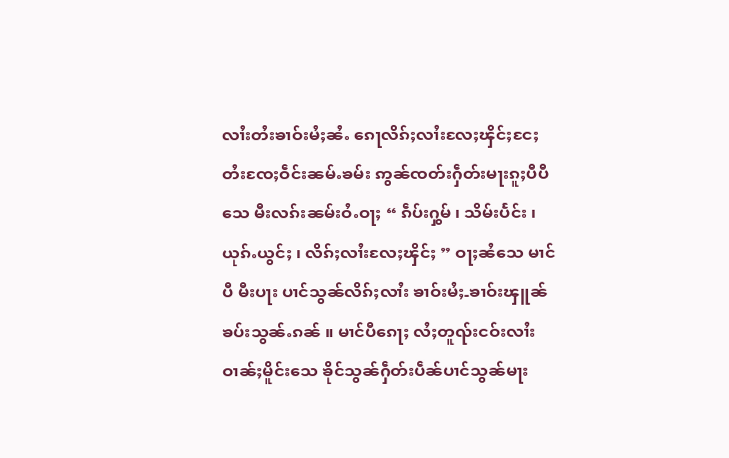လၢႆးတႆးၶၢဝ်းမႆႈၼႆႉ ၵေႃလိၵ်ႈလၢႆးလႄႈၾိင်ႈငႄႈတႆးၸႄႈဝဵင်းၼမ်ႉၶမ်း ဢွၼ်ၸတ်းႁဵတ်းမႃးၵူႈပီပီသေ မီးလၵ်းၼမ်းဝႆႉဝႃႈ “ ၵဵပ်းႁွမ် ၊ သိမ်းပႅင်း ၊ ယုၵ်ႉယွင်ႈ ၊ လိၵ်ႈလၢႆးလႄႈၾိင်ႈ ” ဝႃႈၼႆသေ မၢင်ပီ မီးပႃး ပၢင်သွၼ်လိၵ်ႈလၢႆး ၶၢဝ်းမႆႈ-ၶၢဝ်းၾူၼ် ၶပ်းသွၼ်ႉၵၼ် ။ မၢင်ပီၵေႃႈ လႆႈတူၺ်းငဝ်းလၢႆးဝၢၼ်ႈမိူင်းသေ ၶိုင်သွၼ်ႁဵတ်းပဵၼ်ပၢင်သွၼ်မႃး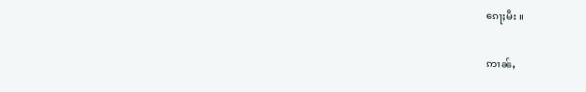ၵေႃႈမီး ။

ဢၢၼ်ႇ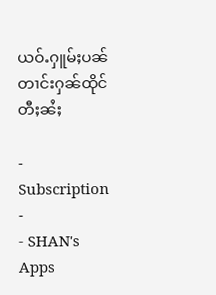ယဝ်ႉႁူမ်ႈပၼ်တၢင်းႁၼ်ထိုင်တီႈၼႆႈ

- Subscription -
- SHAN's Apps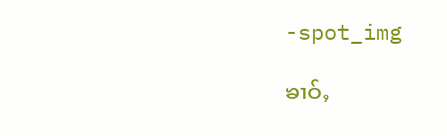-spot_img

ၶၢဝ်ႇ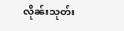လိုၼ်းသုတ်း